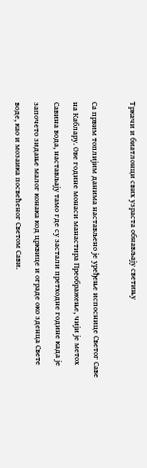Тркачи и биатлонци свих узраста обнављају светињу

Са првим топлијим данима настављено је уређење испоснице Светог Саве на Каблару. Ове године монаси манастира Преображење, чији је метох Савина вода, настављају тамо где су застали претходне године када је започето зидање малог конака код црквице и ограде око зденца Свете воде, као и мозаика посвећеног Светом Сави.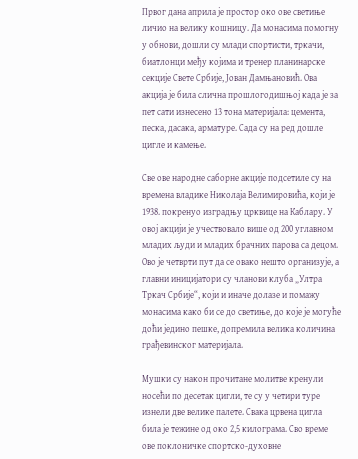Првог дана априла је простор око ове светиње личио на велику кошницу. Да монасима помогну у обнови, дошли су млади спортисти, тркачи, биатлонци међу којима и тренер планинарске секције Свете Србије, Јован Дамњановић. Ова акција је била слична прошлогодишњој када је за пет сати изнесено 13 тона материјала: цемента, песка, дасака, арматуре. Сада су на ред дошле цигле и камење.

Све ове народне саборне акције подсетиле су на времена владике Николаја Велимировића, који је 1938. покренуо изградњу црквице на Каблару. У овој акцији је учествовало више од 200 углавном младих људи и младих брачних парова са децом. Ово је четврти пут да се овако нешто организује, а главни иницијатори су чланови клуба „Ултра Тркач Србије“, који и иначе долазе и помажу монасима како би се до светиње, до које је могуће доћи једино пешке, допремила велика количина грађевинског материјала.

Мушки су након прочитане молитве кренули носећи по десетак цигли, те су у четири туре изнели две велике палете. Свака црвена цигла била је тежине од око 2,5 килограма. Сво време ове поклоничке спортско-духовне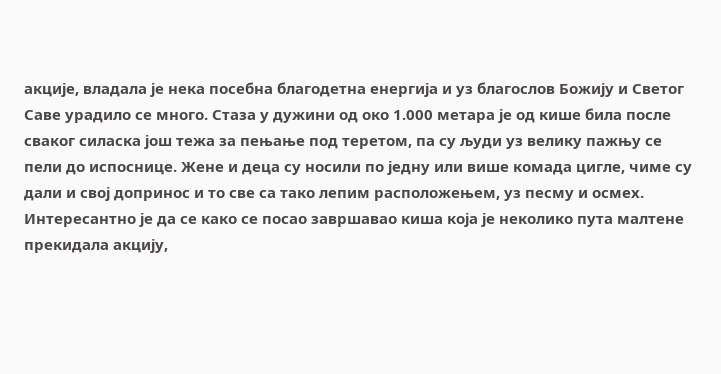акције, владала је нека посебна благодетна енергија и уз благослов Божију и Светог Саве урадило се много. Стаза у дужини од око 1.000 метара је од кише била после сваког силаска још тежа за пењање под теретом, па су људи уз велику пажњу се пели до испоснице. Жене и деца су носили по једну или више комада цигле, чиме су дали и свој допринос и то све са тако лепим расположењем, уз песму и осмех. Интересантно је да се како се посао завршавао киша која је неколико пута малтене прекидала акцију,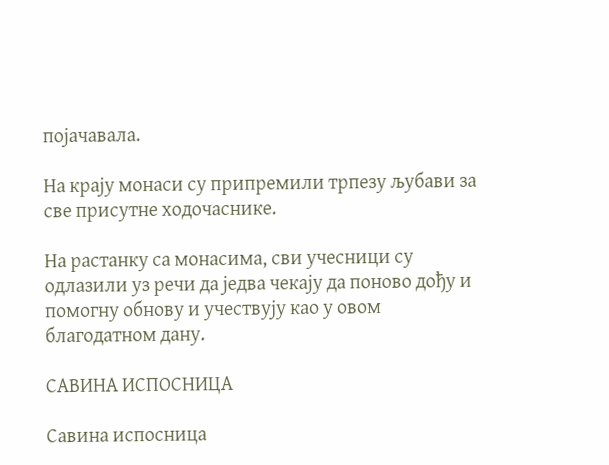појачавала.

На крају монаси су припремили трпезу љубави за све присутне ходочаснике.

На растанку са монасима, сви учесници су одлазили уз речи да једва чекају да поново дођу и помогну обнову и учествују као у овом благодатном дану.

САВИНА ИСПОСНИЦА

Савина испосница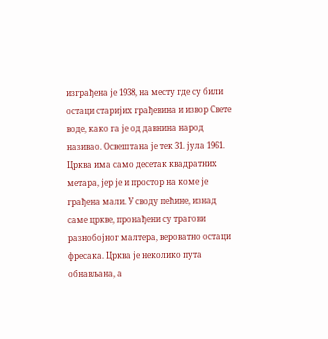изграђена је 1938, на месту где су били остаци старијих грађевина и извор Свете воде, како га је од давнина народ називао. Освештана је тек 31. јула 1961. Црква има само десетак квадратних метара, јер је и простор на коме је грађена мали. У своду пећине, изнад саме цркве, пронађени су трагови разнобојног малтера, вероватно остаци фресака. Црква је неколико пута обнављана, а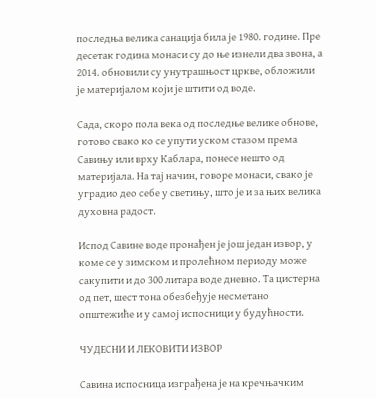последња велика санација била је 1980. године. Пре десетак година монаси су до ње изнели два звона, а 2014. обновили су унутрашњост цркве, обложили је материјалом који је штити од воде.

Сада, скоро пола века од последње велике обнове, готово свако ко се упути уском стазом према Савињу или врху Каблара, понесе нешто од материјала. На тај начин, говоре монаси, свако је уградио део себе у светињу, што је и за њих велика духовна радост.

Испод Савине воде пронађен је још један извор, у коме се у зимском и пролећном периоду може сакупити и до 300 литара воде дневно. Та цистерна од пет, шест тона обезбеђује несметано општежиће и у самој испосници у будућности.

ЧУДЕСНИ И ЛЕКОВИТИ ИЗВОР

Савина испосница изграђена је на кречњачким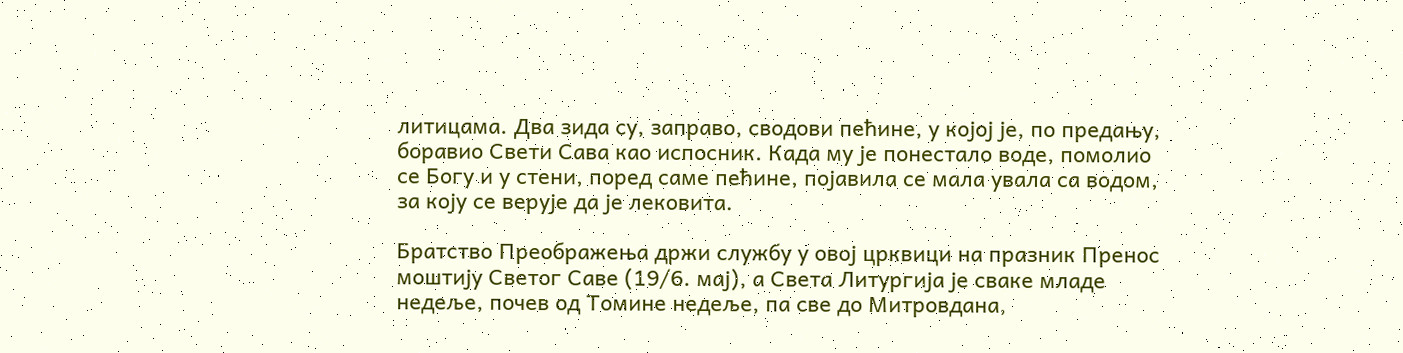литицама. Два зида су, заправо, сводови пећине, у којој је, по предању, боравио Свети Сава као испосник. Када му је понестало воде, помолио се Богу и у стени, поред саме пећине, појавила се мала увала са водом, за коју се верује да је лековита.

Братство Преображења држи службу у овој црквици на празник Пренос моштију Светог Саве (19/6. мај), а Света Литургија је сваке младе недеље, почев од Томине недеље, па све до Митровдана,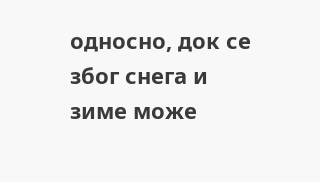односно, док се због снега и зиме може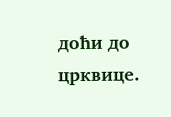доћи до црквице.